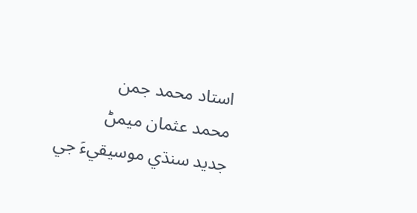استاد محمد جمن
محمد عثمان ميمڻ
جديد سنڌي موسيقيءَ جي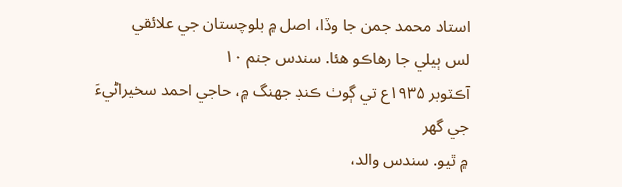استاد محمد جمن جا وڏا، اصل ۾ بلوچستان جي علائقي
لس ٻيلي جا رهاڪو هئا. سندس جنم ۱۰
آڪٽوبر ۱۹۳۵ع تي ڳوٺ ڪنڊ جهنگ ۾، حاجي احمد سخيراڻيءَ جي گهر
۾ ٿيو. سندس والد،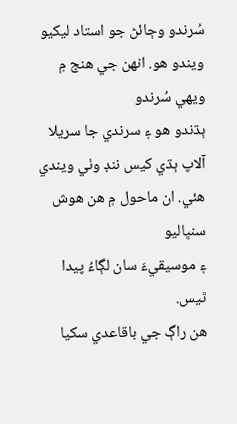سُرندو وڄائڻ جو استاد ليکيو ويندو هو. انهن جي هنج ۾ ويهي سُرندو
ٻڌندو هو ۽ سرندي جا سريلا آلاپ ٻڌي کيس ننڊ وٺي ويندي هئي. ان ماحول ۾ هن هوش سنڀاليو
۽ موسيقيءَ سان لڳاءُ پيدا ٿيس.
هن راڳ جي باقاعدي سکيا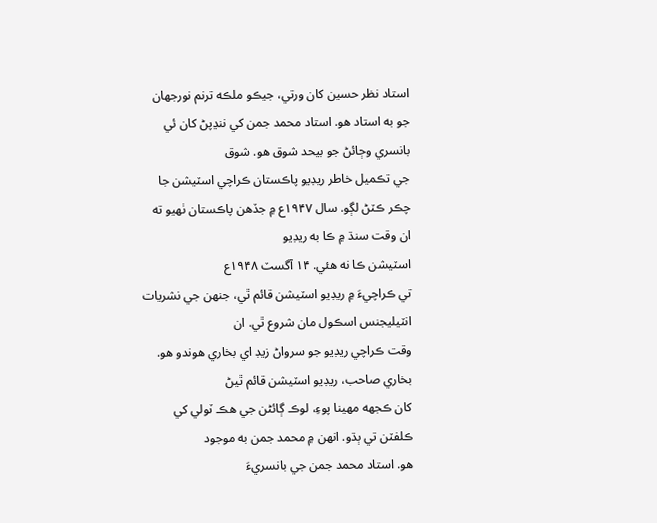استاد نظر حسين کان ورتي، جيڪو ملڪه ترنم نورجهان
جو به استاد هو. استاد محمد جمن کي ننڍپڻ کان ئي بانسري وڄائڻ جو بيحد شوق هو. شوق
جي تڪميل خاطر ريڊيو پاڪستان ڪراچي اسٽيشن جا چڪر ڪٽڻ لڳو. سال ۱۹۴۷ع ۾ جڏهن پاڪستان ٺهيو ته ان وقت سنڌ ۾ ڪا به ريڊيو
اسٽيشن ڪا نه هئي. ۱۴ آگسٽ ۱۹۴۸ع
تي ڪراچيءَ ۾ ريڊيو اسٽيشن قائم ٿي، جنهن جي نشريات انٽيليجنس اسڪول مان شروع ٿي. ان
وقت ڪراچي ريڊيو جو سرواڻ زيڊ اي بخاري هوندو هو. بخاري صاحب، ريڊيو اسٽيشن قائم ٿيڻ
کان ڪجهه مهينا پوءِ، لوڪ ڳائڻن جي هڪ ٽولي کي ڪلفٽن تي ٻڌو. انهن ۾ محمد جمن به موجود
هو. استاد محمد جمن جي بانسريءَ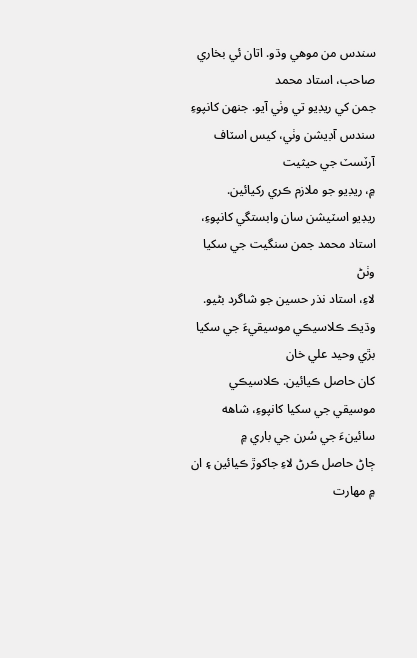سندس من موهي وڌو. اتان ئي بخاري صاحب، استاد محمد
جمن کي ريڊيو تي وٺي آيو. جنهن کانپوءِ سندس آڊيشن وٺي، کيس اسٽاف آرٽسٽ جي حيثيت
۾، ريڊيو جو ملازم ڪري رکيائين.
ريڊيو اسٽيشن سان وابستگي کانپوءِ، استاد محمد جمن سنگيت جي سکيا وٺڻ
لاءِ، استاد نذر حسين جو شاگرد بڻيو. وڌيڪ ڪلاسيڪي موسيقيءَ جي سکيا بڙي وحيد علي خان
کان حاصل ڪيائين. ڪلاسيڪي موسيقي جي سکيا کانپوءِ، شاهه سائينءَ جي سُرن جي باري ۾
ڄاڻ حاصل ڪرڻ لاءِ جاکوڙ ڪيائين ۽ ان ۾ مهارت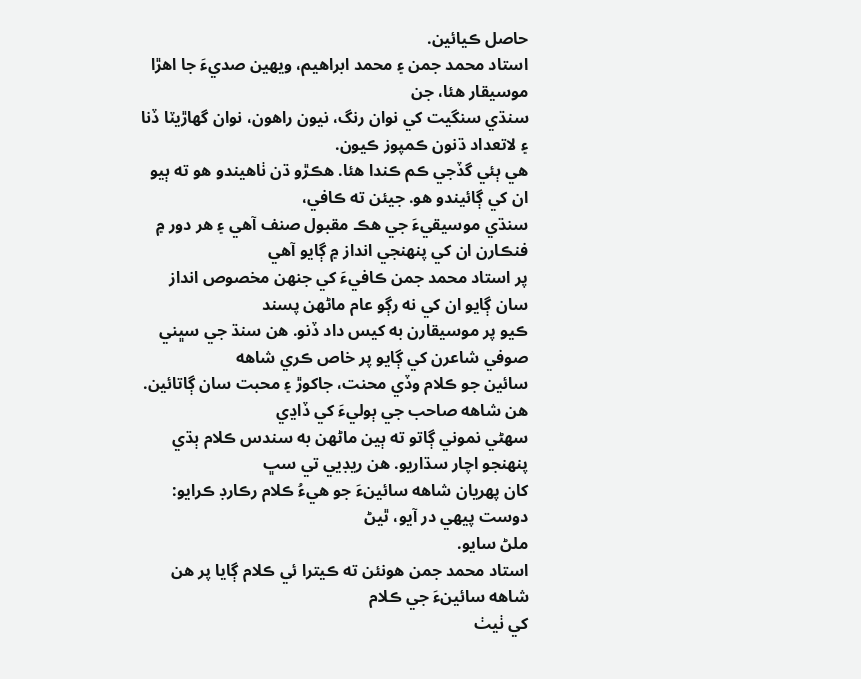حاصل ڪيائين.
استاد محمد جمن ۽ محمد ابراهيم، ويهين صديءَ جا اهڙا موسيقار هئا، جن
سنڌي سنگيت کي نوان رنگ، نيون راهون، نوان گهاڙيٽا ڏنا ۽ لاتعداد ڌنون ڪمپوز ڪيون.
هي ٻئي گڏجي ڪم ڪندا هئا. هڪڙو ڌن ٺاهيندو هو ته ٻيو ان کي ڳائيندو هو. جيئن ته ڪافي،
سنڌي موسيقيءَ جي هڪ مقبول صنف آهي ۽ هر دور ۾ فنڪارن ان کي پنهنجي انداز ۾ ڳايو آهي
پر استاد محمد جمن ڪافيءَ کي جنهن مخصوص انداز سان ڳايو ان کي نه رڳو عام ماڻهن پسند
ڪيو پر موسيقارن به کيس داد ڏنو. هن سنڌ جي سڀني صوفي شاعرن کي ڳايو پر خاص ڪري شاهه
سائين جو ڪلام وڏي محنت، جاکوڙ ۽ محبت سان ڳاتائين. هن شاهه صاحب جي ٻوليءَ کي ڏاڍي
سهڻي نموني ڳاتو ته ٻين ماڻهن به سندس ڪلام ٻڌي پنهنجو اچار سڌاريو. هن ريڊيي تي سڀ
کان پهريان شاهه سائينءَ جو هيءُ ڪلام رڪارڊ ڪرايو:
دوست پيهي در آيو، ٿيڻ
ملڻ سايو.
استاد محمد جمن هونئن ته ڪيترا ئي ڪلام ڳايا پر هن شاهه سائينءَ جي ڪلام
کي ٺيٺ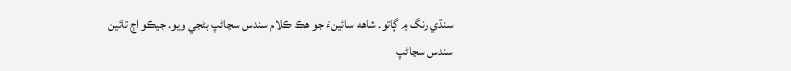سنڌي رنگ ۾ ڳاتو. شاهه سائينءَ جو هڪ ڪلام سندس سڃاڻپ بڻجي ويو. جيڪو اڄ تائين
سندس سڃاڻپ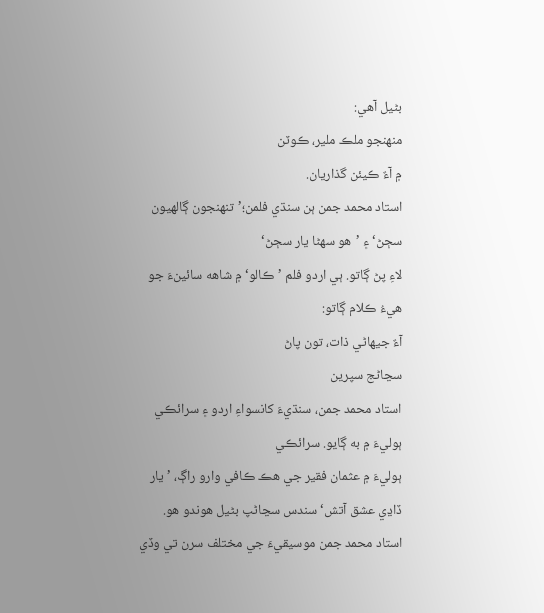بڻيل آهي:
منهنجو ملڪ ملير، ڪوٽن
۾ آءٌ ڪيئن گذاريان.
استاد محمد جمن ٻن سنڌي فلمن؛’تنهنجون ڳالهيون سڄڻ‘ ۽ ’هو سهڻا يار سڄڻ‘
لاءِ پڻ ڳاتو. ٻي اردو فلم ’ڪالو‘ ۾ شاهه سائينءَ جو هيءُ ڪلام ڳاتو:
آءٌ جيهاڻي ذات، تون پاڻ
سڃاڻج سپرين
استاد محمد جمن، سنڌيءَ کانسواءِ اردو ۽ سرائڪي ٻوليءَ ۾ به ڳايو. سرائڪي
ٻوليءَ ۾ عثمان فقير جي هڪ ڪافي وارو راڳ، ’يار ڏاڍي عشق آتش‘ سندس سڃاڻپ بڻيل هوندو هو.
استاد محمد جمن موسيقيءَ جي مختلف سرن تي وڏي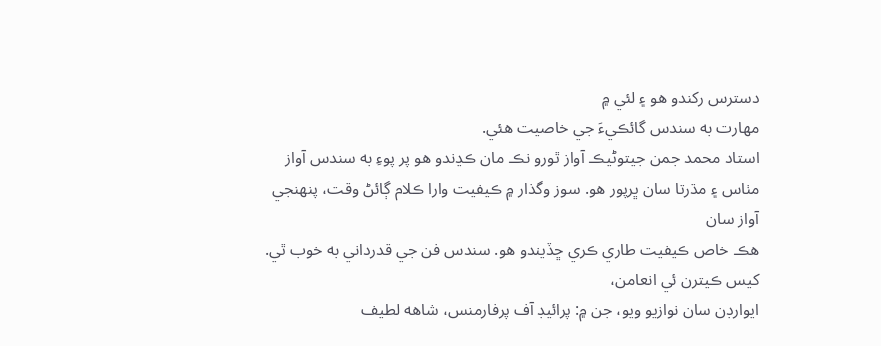دسترس رکندو هو ۽ لئي ۾
مهارت به سندس گائڪيءَ جي خاصيت هئي.
استاد محمد جمن جيتوڻيڪ آواز ٿورو نڪ مان ڪڍندو هو پر پوءِ به سندس آواز
مٺاس ۽ مڌرتا سان ڀرپور هو. سوز وگذار ۾ ڪيفيت وارا ڪلام ڳائڻ وقت، پنهنجي آواز سان
هڪ خاص ڪيفيت طاري ڪري ڇڏيندو هو. سندس فن جي قدرداني به خوب ٿي. کيس ڪيترن ئي انعامن،
ايوارڊن سان نوازيو ويو، جن ۾: پرائيڊ آف پرفارمنس، شاهه لطيف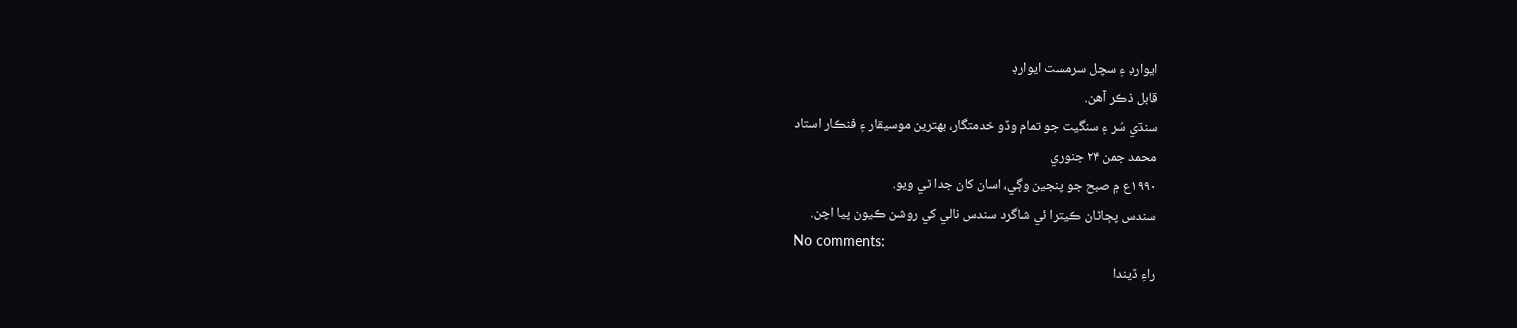ايوارڊ ۽ سچل سرمست ايوارڊ
قابل ذڪر آهن.
سنڌي سُر ۽ سنگيت جو تمام وڏو خدمتگار، بهترين موسيقار ۽ فنڪار استاد
محمد جمن ۲۴ جنوري
۱۹۹۰ع ۾ صبح جو پنجين وڳي، اسان کان جدا ٿي ويو.
سندس پڄاڻان ڪيترا ئي شاگرد سندس نالي کي روشن ڪيون پيا اچن.
No comments:
راءِ ڏيندا